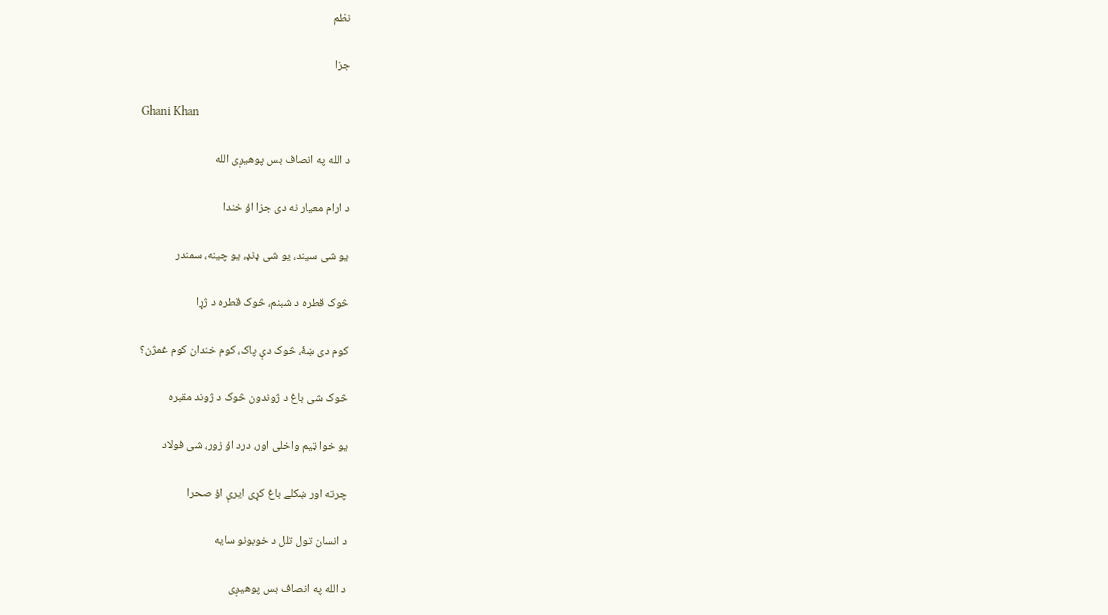نظم

جزا

Ghani Khan

د الله په انصاف بس پوهيږی الله

د ارام معيار نه دی جزا اؤ خندا

يو شی سيند، يو شی ډنډ، يو چينه، سمندر

څوک قطره د شبنم، څوک قطره د ژړا

کوم دی ښۀ، څوک دې پاک، کوم خندان کوم غمژن؟

څوک شی باغ د ژوندون څوک د ژوند مقبره

يو خوا ټيم واخلی اور، درد اؤ زور، شی فولاد

چرته اور ښکلے باغ کړی ايرې اؤ صحرا

د انسان تول تلل د خوبونو سايه

د الله په انصاف بس پوهيږی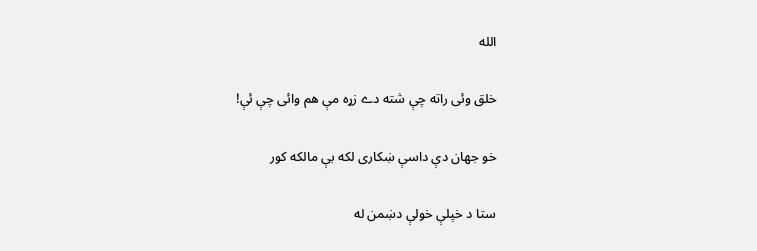الله

خلق وئی راته چې شته دے زړه مې هم وائی چې ئې!

خو جهان دې داسې ښکاری لکه بې مالکه کور

ستا د خپلې خولې دښمن له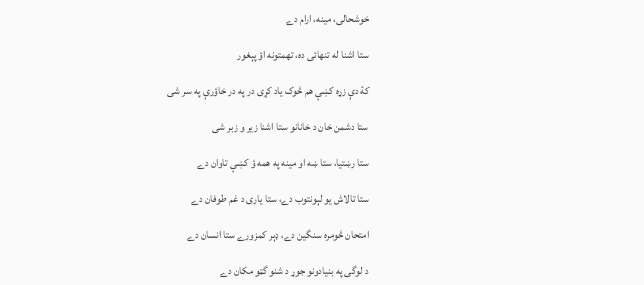خوشحالی، مينه، ارام دے

ستا اشنا له تنهائی ده، تهمتونه اؤ پېغور

کۀ دې زړه کښې هم څوک ياد کړی در په در خاؤرې په سر شی

ستا دشمن خان د خانانو ستا اشنا زير و زبر شی

ستا رښتيا، ستا ښه او مينه په همه ؤ کښې تاوان دے

ستا تالاش يو لېونتوب دے، ستا ياری د غم طوفان دے

امتحان څومره سنگين دے، ډېر کمزورے ستا انسان دے

د لوگی په بنيادونو جوړ د شنو گټو مکان دے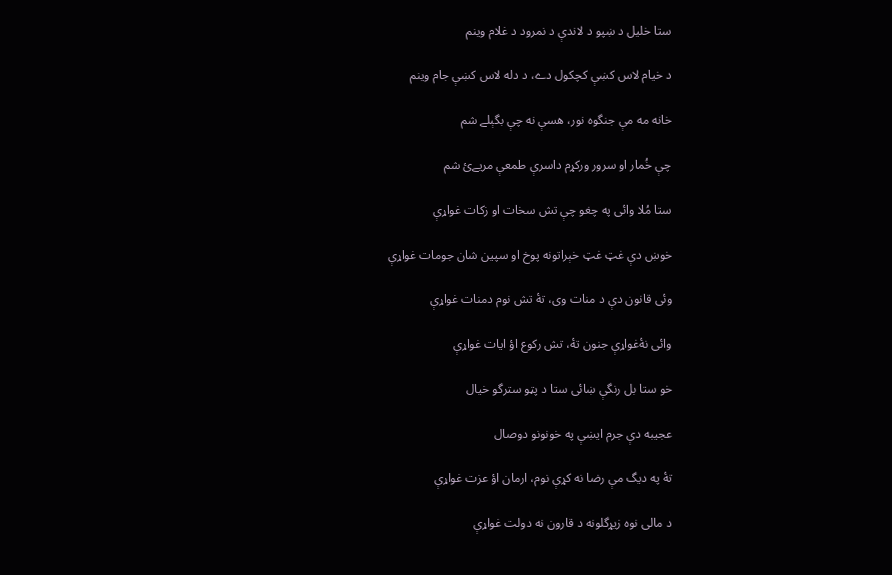ستا خليل د ښپو د لاندې د نمرود د غلام وينم

د خيام لاس کښې کچکول دے، د دله لاس کښې جام وينم

خانه مه مې جنگوه نور، هسې نه چې بگېلے شم

چې خُمار او سرور ورکړم داسرې طمعې مريےئ شم

ستا مُلا وائی په چغو چې تش سخات او زکات غواړې

خوښ دې غټ غټ خېراتونه پوخ او سپين شان جومات غواړې

وئی قانون دې د منات وی، تۀ تش نوم دمنات غواړې

وائی نۀغواړې جنون تۀ، تش رکوع اؤ ايات غواړې

خو ستا بل رنگې ښائی ستا د پټو سترگو خيال

عجيبه دې جرم ايښې په خونونو دوصال

تۀ په ديگ مې رضا نه کړې نوم، ارمان اؤ عزت غواړې

د مالی نوه زيړگلونه د قارون نه دولت غواړې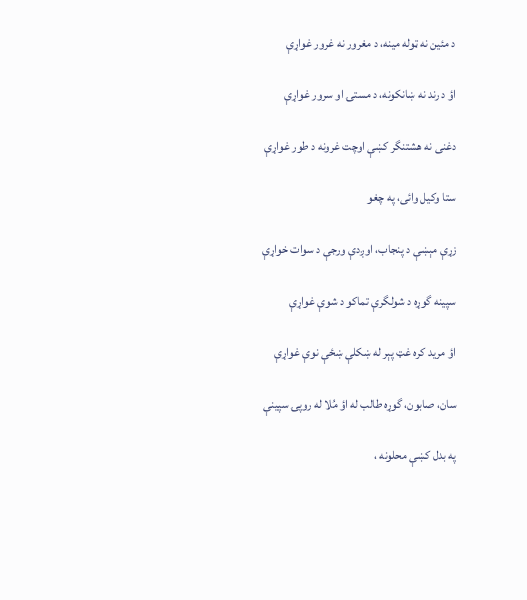د مئين نه ټوله مينه، د مغرور نه غرور غواړې

اؤ د رند نه ښانکونه، د مستۍ او سرور غواړې

دغنی نه هشتنگر کښې اوچت غرونه د طور غواړې

ستا وکيل وائی، په چغو

زړې مېښې د پنجاب، اوږدې ورجې د سوات خواړې

سپينه گوړه د شولگرې تماکو د شوې غواړې

اؤ مريد کره غټ پېر له ښکلې ښځې نوې غواړې

سان، صابون، گوړه طالب له اؤ مُلا له روپۍ سپينې

په بدل کښې محلونه ،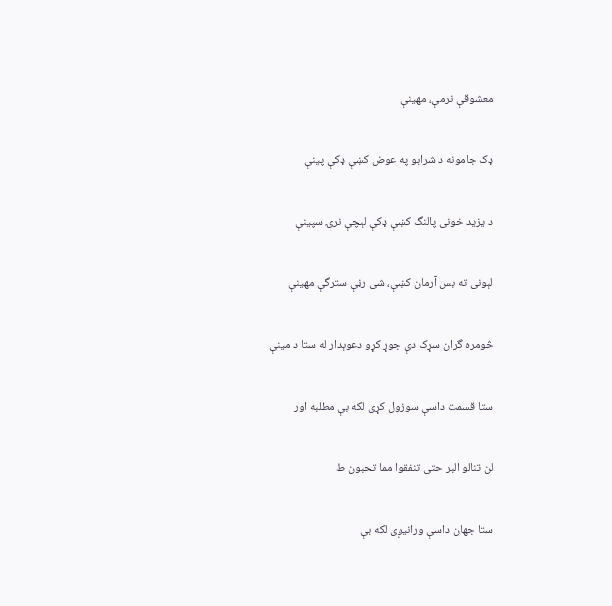معشوقې نرمې، مهينې

ډک جامونه د شرابو په عوض کښې ډکې پينې

د يزيد خونی پالنگ کښې ډکې لېچې نرۍ سپينې

لېونی ته بس آرمان کښې، شی رڼې سترگې مهينې

څومره گران سړک دې جوړ کړو دعوېدار له ستا د مينې

ستا قسمت داسې سوزول کړی لکه بې مطلبه اور

لن تنالو البر حتی تنفقوا مما تحبون ط

ستا جهان داسې ورانيږی لکه بې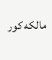مالکه کور